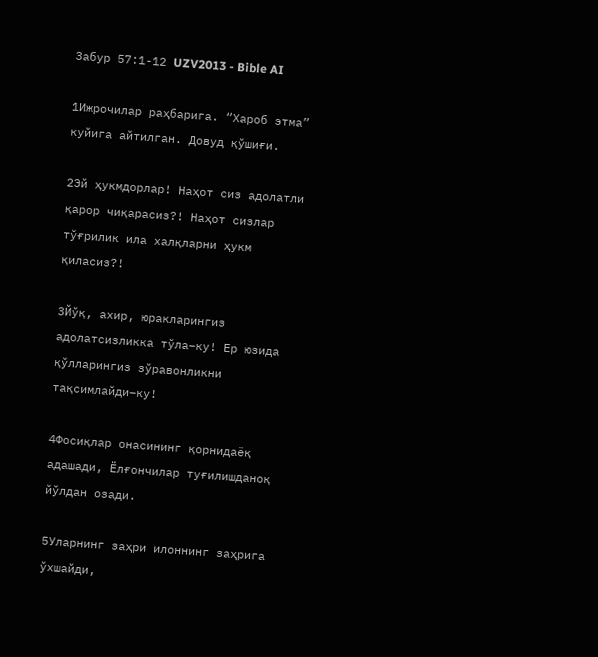Забур 57:1-12 UZV2013 - Bible AI

1Ижрочилар раҳбарига. “Хароб этма” куйига айтилган. Довуд қўшиғи.

2Эй ҳукмдорлар! Наҳот сиз адолатли қарор чиқарасиз?! Наҳот сизлар тўғрилик ила халқларни ҳукм қиласиз?!

3Йўқ, ахир, юракларингиз адолатсизликка тўла–ку! Ер юзида қўлларингиз зўравонликни тақсимлайди–ку!

4Фосиқлар онасининг қорнидаёқ адашади, Ёлғончилар туғилишданоқ йўлдан озади.

5Уларнинг заҳри илоннинг заҳрига ўхшайди,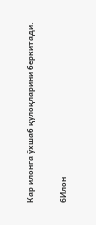Кар илонга ўхшаб қулоқларини беркитади.

6Илон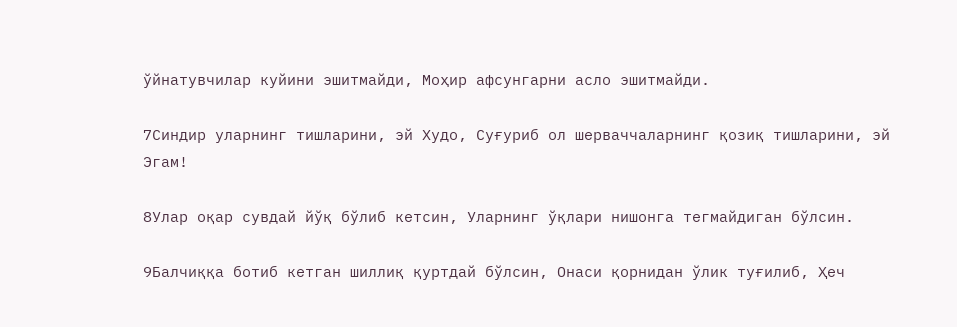ўйнатувчилар куйини эшитмайди, Моҳир афсунгарни асло эшитмайди.

7Синдир уларнинг тишларини, эй Худо, Суғуриб ол шерваччаларнинг қозиқ тишларини, эй Эгам!

8Улар оқар сувдай йўқ бўлиб кетсин, Уларнинг ўқлари нишонга тегмайдиган бўлсин.

9Балчиққа ботиб кетган шиллиқ қуртдай бўлсин, Онаси қорнидан ўлик туғилиб, Ҳеч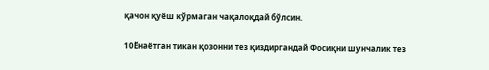қачон қуёш кўрмаган чақалоқдай бўлсин.

10Ёнаётган тикан қозонни тез қиздиргандай Фосиқни шунчалик тез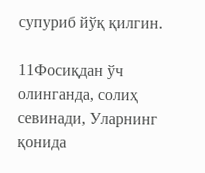супуриб йўқ қилгин.

11Фосиқдан ўч олинганда, солиҳ севинади, Уларнинг қонида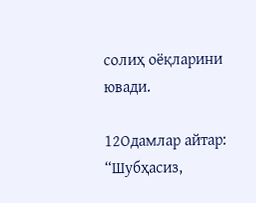солиҳ оёқларини ювади.

12Одамлар айтар: “Шубҳасиз,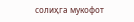солиҳга мукофот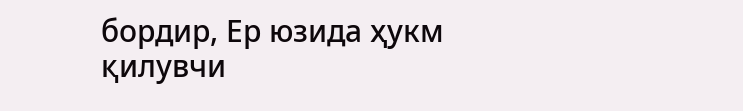бордир, Ер юзида ҳукм қилувчи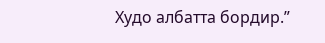Худо албатта бордир.”